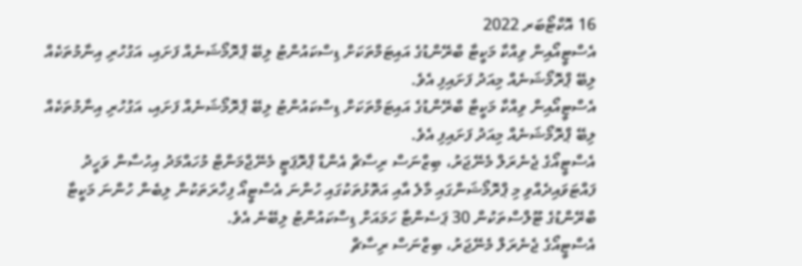16 އޮކްޓޯބަރ 2022
އެސްޓީއޯއިން ވިއްކާ މަކީޓާ ބްރޭންޑުގެ އައިޓަމްތަކަށް ޑިސްކައުންޓު ލިބޭ ޕްރޮމޯޝަނެއް ފަށައި، އަގުހުރި އިނާމުތަކެއް ލިބޭ ޕްރޮމޯޝަނެއް މިއަދު ފަށައިފި އެވެ.
އެސްޓީއޯއިން ވިއްކާ މަކީޓާ ބްރޭންޑުގެ އައިޓަމްތަކަށް ޑިސްކައުންޓު ލިބޭ ޕްރޮމޯޝަނެއް ފަށައި، އަގުހުރި އިނާމުތަކެއް ލިބޭ ޕްރޮމޯޝަނެއް މިއަދު ފަށައިފި އެވެ.
އެސްޓީއޯގެ ޖެނެރަލް މެނޭޖަރު، ބިޒްނަސް ރިސާޗް އެންޑް ޕްރޮޕަޓީ މެނޭޖްމަންޓް މުހައްމަދު އިހުސާން ވަހީދު ފައްޓަވައިދެއްވި މި ޕްރޮމޯޝަންގައި މާލެ އާއި އަތޮޅުތަކުގައި ހުންނަ އެސްޓީއޯ ފިހާރަތަކުން ލިބެން ހުންނަ މަކީޓާ ބްރޭންޑުގެ ޓޫލްސްތަކުން 30 ޕަސެންޓާ ހަމައަށް ޑިސްކައުންޓު ލިބޭނެ އެވެ.
އެސްޓީއޯގެ ޖެނެރަލް މެނޭޖަރު، ބިޒްނަސް ރިސާޗް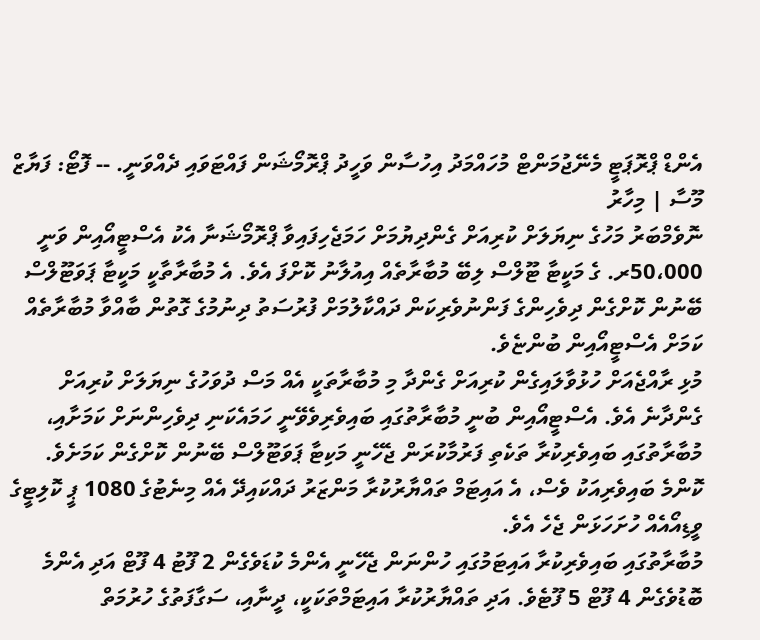އެންޑް ޕްރޮޕަޓީ މެނޭޖުމަންޓް މުހައްމަދު އިހުސާން ވަހީދު ޕްރޮމޯޝަން ފައްޓަވައި ދެއްވަނީ. -- ފޮޓޯ: ފަޔާޒް މޫސާ | މިހާރު
ނޮވެމްބަރު މަހުގެ ނިޔަލަށް ކުރިއަށް ގެންދިޔުމަށް ހަމަޖެހިފައިވާ ޕްރޮމޯޝަނާ އެކު އެސްޓީއޯއިން ވަނީ 50،000ރ. ގެ މަކީޓާ ޓޫލްސް ލިބޭ މުބާރާތެއް އިއުލާނު ކޮށްފަ އެވެ. އެ މުބާރާތާކީ މަކީޓާ ޕަވަޓޫލްސް ބޭނުން ކޮށްގެން ދިވެހިންގެ ފަންނުވެރިކަން ދައްކާލުމަށް ފުރުސަތު ދިނުމުގެ ގޮތުން ބާއްވާ މުބާރާތެއް ކަމަށް އެސްޓީއޯއިން ބުންޏެވެ.
މުޅި ރާއްޖެއަށް ހުޅުވާލައިގެން ކުރިއަށް ގެންދާ މި މުބާރާތަކީ އެއް މަސް ދުވަހުގެ ނިޔަލަށް ކުރިއަށް ގެންދާނެ އެވެ. އެސްޓީއޯއިން ބުނީ މުބާރާތުގައި ބައިވެރިވެވޭނީ ހަމައެކަނި ދިވެހިންނަށް ކަމަށާއި، މުބާރާތުގައި ބައިވެރިކުރާ ތަކެތި ފަރުމާކުރަން ޖެހޭނީ މަކިޓާ ޕަވަޓޫލްސް ބޭނުން ކޮށްގެން ކަމަށެވެ. ކޮންމެ ބައިވެރިއަކު ވެސް، އެ އައިޓަމް ތައްޔާރުކުރާ މަންޒަރު ދައްކައިދޭ އެއް މިނެޓުގެ 1080 ޕީ ކޮލިޓީގެ ވީޑިއޯއެއް ހުށަހަޅަން ޖެހެ އެވެ.
މުބާރާތުގައި ބައިވެރިކުރާ އައިޓަމުގައި ހުންނަން ޖެހޭނީ އެންމެ ކުޑަވެގެން 2 ފޫޓު 4 ފޫޓް އަދި އެންމެ ބޮޑުވެގެން 4 ފޫޓް 5 ފޫޓެވެ. އަދި ތައްޔާރުކުރާ އައިޓަމްތަކަކީ، ދީނާއި، ސަގާފަތުގެ ހުރުމަތް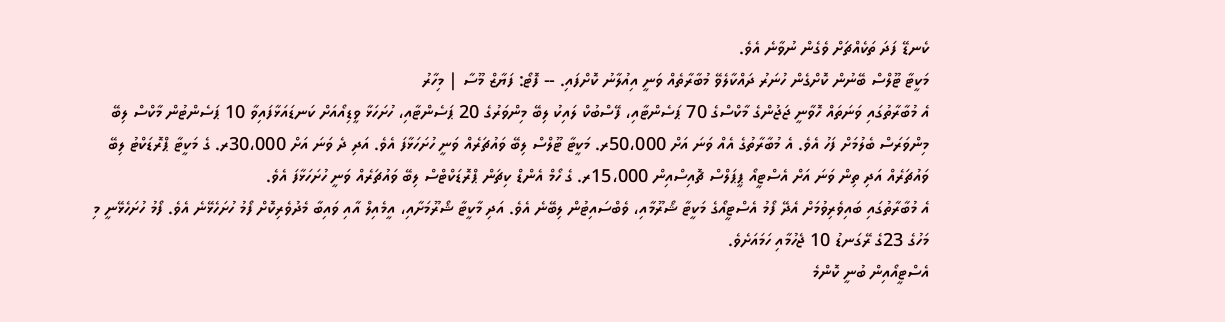ކެނޑޭ ފަދަ ތަކެއްޗަށް ވެގެން ނުވާނެ އެވެ.
މަކީޓާ ޓޫލްސް ބޭނުން ކޮށްގެން ހުނަރު ދައްކާލެވޭ މުބާރާތެއް ވަނީ އިއުލާނު ކޮށްފައި. -- ފޮޓޯ: ފަޔާޒް މޫސާ | މިހާރު
އެ މުބާރާތުގައި ވަނަތައް ހޮވާނީ ޖަޖުންގެ މާކްސްގެ 70 ޕަސެންޓާއި، ފޭސްބުކް ލައިކު ލިބޭ މިންވަރުގެ 20 ޕަސެންޓާއި، ހުށަހަޅާ ވީޑިއޯއަށް ކަނޑައަޅާފައިވާ 10 ޕަސެންޓުން މާކްސް ލިބޭ މިންވަރަސް ބެލުމަށް ފަހު އެވެ. އެ މުބާރާތުގެ އެއް ވަނަ އަށް 50،000ރ. މަކީޓާ ޓޫލްސް ލިބޭ ވައުޗަރެއް ވަނީ ހުށަހަޅާފަ އެވެ. އަދި ދެ ވަނަ އަށް 30،000ރ. ގެ މަކީޓާ ޕްރޮޑަކްޓު ލިބޭ ވައުޗަރެއް އަދި ތިން ވަނަ އަށް އެސްޓީއޯ ޕީޕަލްސް ޗޮއިސްއިން 15،000ރ. ގެ ހޯމް އެންޑް ކިޗަން ޕްރޮޑަކްޓްސް ލިބޭ ވައުޗަރެއް ވަނީ ހުށަހަޅާފަ އެވެ.
އެ މުބާރާތުގައި ބައިވެރިވުމަށް އެދޭ ފޯމު އެސްޓީއޯގެ މަކީޓާ ޝޯރޫމާއި، ވެބްސައިޓުން ލިބޭނެ އެވެ. އަދި މާކީޓާ ޝޯރޫމަށާއި، އީމެއިލް އާއި ވައިބާ މެދުވެރިކޮށް ފޯމު ހުށަހެޅޭނެ އެވެ. ފޯމު ހުށަހެޅޭނީ މި މަހުގެ 23ގެ ރޭގަނޑު 10 ޖެހުމާއި ހަމައަށެވެ.
އެސްޓީއޯއިން ބުނީ ކޮންމެ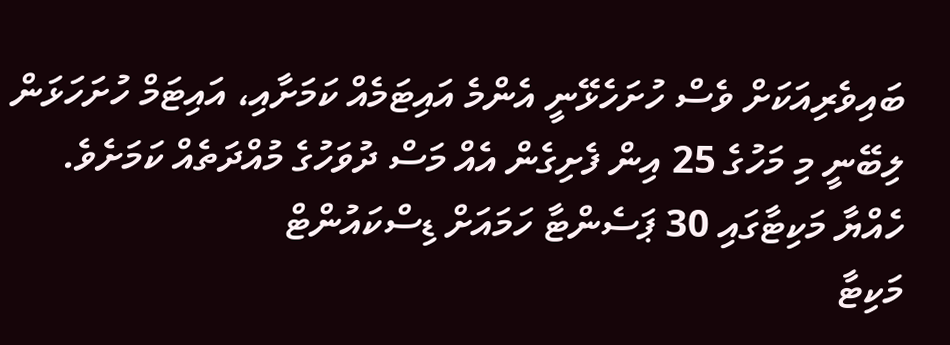ބައިވެރިއަކަށް ވެސް ހުށަހެޅޭނީ އެންމެ އައިޓަމެއް ކަމަށާއި، އައިޓަމް ހުށަހަޅަން ލިބޭނީ މި މަހުގެ 25 އިން ފެށިގެން އެއް މަސް ދުވަހުގެ މުއްދަތެއް ކަމަށެވެ.
ހެއްޔާ މަކިޓާގައި 30 ޕަސެންޓާ ހަމައަށް ޑިސްކައުންޓް
މަކިޓާ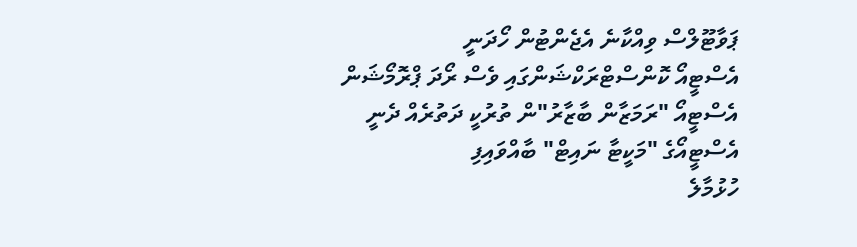ޕަވާޓޫލްސް ވިއްކާނެ އެޖެންޓުން ހޯދަނީ
އެސްޓީއޯ ކޮންސްޓްރަކްޝަންގައި ވެސް ރޯދަ ޕްރޮމޯޝަން
އެސްޓީއޯ "ރަމަޒާން ބާޒާރު"ން ތުރުކީ ދަތުރެއް ދެނީ
އެސްޓީއޯގެ "މަކީޓާ ނައިޓް" ބާއްވައިފި
ހުޅުމާލެ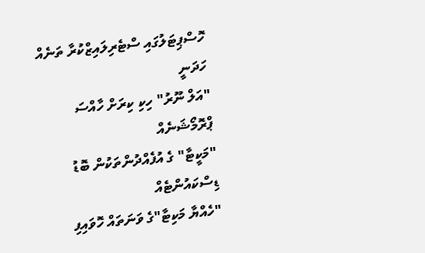ހޮސްޕިޓަލުގައި ސްޓެރިލައިޒްކުރާ ތަނެއް ހަދަނީ
"އަލް ނޫރު" ހިކި ކިރަށް ހާއްސަ ޕްރޮމޯޝަނެއް
"މަކީޓާ" ގެ އުފެއްދުންތަކުން ބޮޑު ޑިސްކައުންޓެއް
"ހެއްޔާ މަކިޓާ"ގެ ވަނަތައް ހޮވައިފި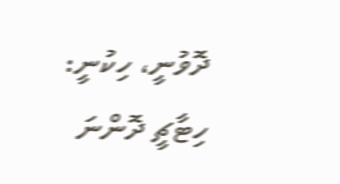ދޮވުނީ، ހިކުނީ: ހިޓާޗީ ދޮންނަ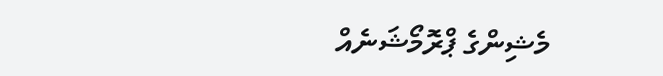މެޝިންގެ ޕްރޮމޯޝަނެއް